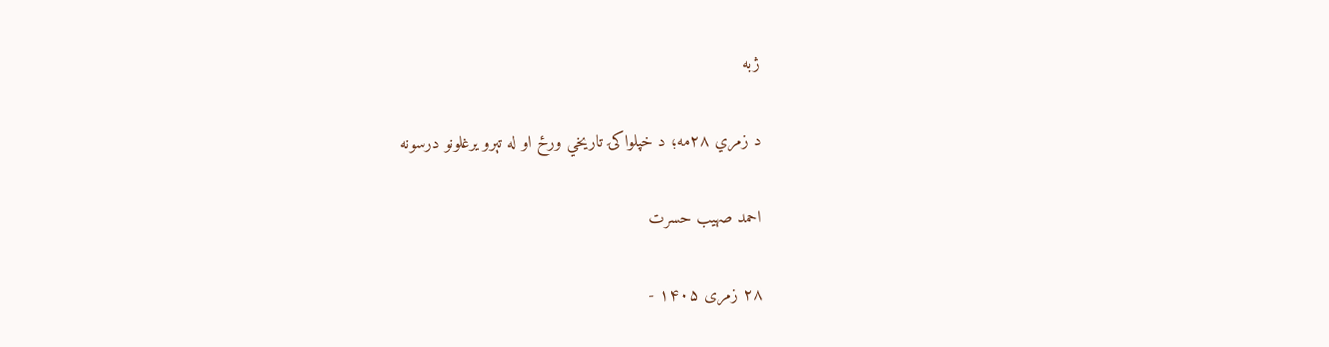ژبه

د زمري ۲۸مه؛ د خپلواکۍ تاریخي ورځ او له تېرو یرغلونو درسونه

احمد صهیب حسرت

۲۸ زمری ۱۴۰۵ -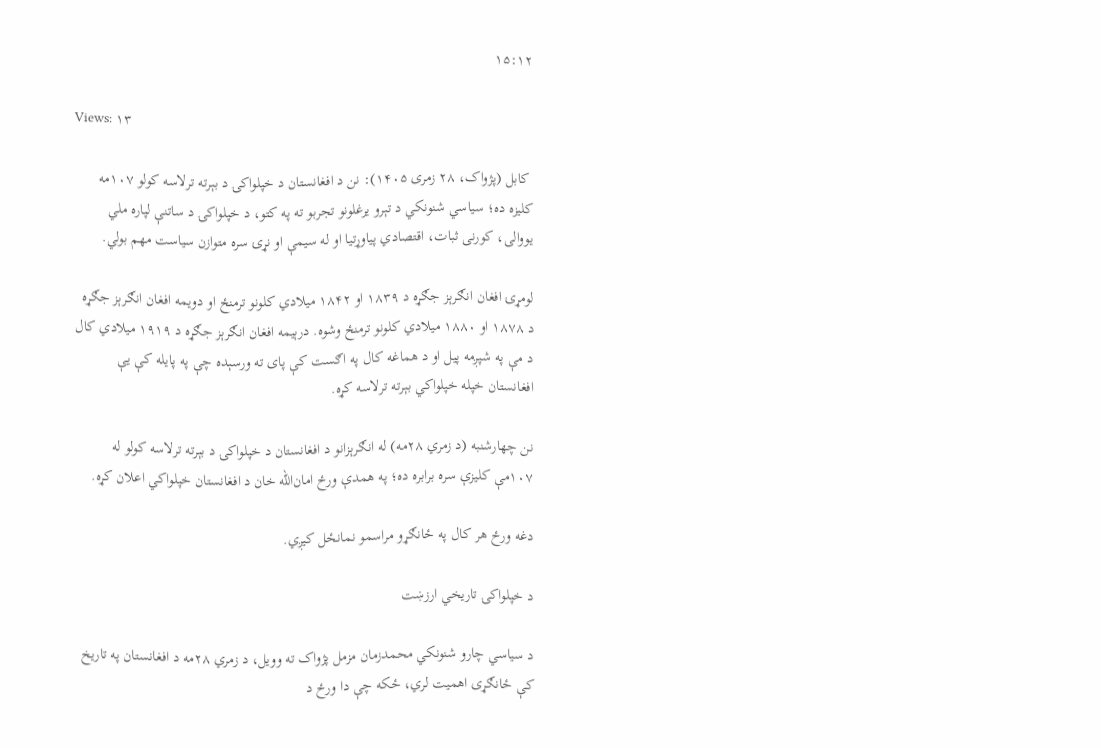۱۵:۱۲

Views: ۱۳

 کابل (پژواک، ۲۸ زمری ۱۴۰۵): نن د افغانستان د خپلواکۍ د بېرته ترلاسه کولو ۱۰۷مه کلیزه ده؛ سیاسي شنونکي د تېرو یرغلونو تجربو ته په کتو، د خپلواکۍ د ساتنې لپاره ملي یووالی، کورنی ثبات، اقتصادي پیاوړتیا او له سیمې او نړۍ سره متوازن سیاست مهم بولي.

لومړۍ افغان انګرېز جګړه د ۱۸۳۹ او ۱۸۴۲ میلادي کلونو ترمنځ او دویمه افغان انګرېز جګړه د ۱۸۷۸ او ۱۸۸۰ میلادي کلونو ترمنځ وشوه. درېیمه افغان انګرېز جګړه د ۱۹۱۹ میلادي کال د مې په شپږمه پیل او د هماغه کال په اګست کې پای ته ورسېده چې په پایله کې یې افغانستان خپله خپلواکي بېرته ترلاسه کړه.

نن چهارشنبه (د زمري ۲۸مه) له انګرېزانو د افغانستان د خپلواکۍ د بېرته ترلاسه کولو له ۱۰۷مې کلیزې سره برابره ده؛ په همدې ورځ امان‌الله خان د افغانستان خپلواکي اعلان کړه.

دغه ورځ هر کال په ځانګړو مراسمو نمانځل کیږي.

د خپلواکۍ تاریخي ارزښت

د سیاسي چارو شنونکي محمدزمان مزمل پژواک ته وویل، د زمري ۲۸مه د افغانستان په تاریخ کې ځانګړی اهمیت لري، ځکه چې دا ورځ د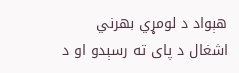هېواد د لومړي بهرني اشغال د پای ته رسېدو او د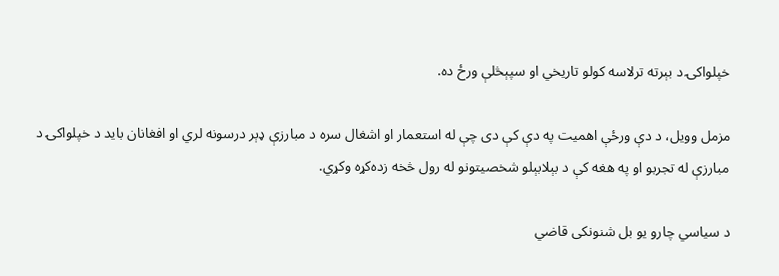خپلواکۍ د بېرته ترلاسه کولو تاریخي او سپېڅلې ورځ ده.

مزمل وویل، د دې ورځې اهمیت په دې کې دی چې له استعمار او اشغال سره د مبارزې ډېر درسونه لري او افغانان باید د خپلواکۍ د مبارزې له تجربو او په هغه کې د بېلابېلو شخصیتونو له رول څخه زده‌کړه وکړي.

د سیاسي چارو یو بل شنونکی قاضي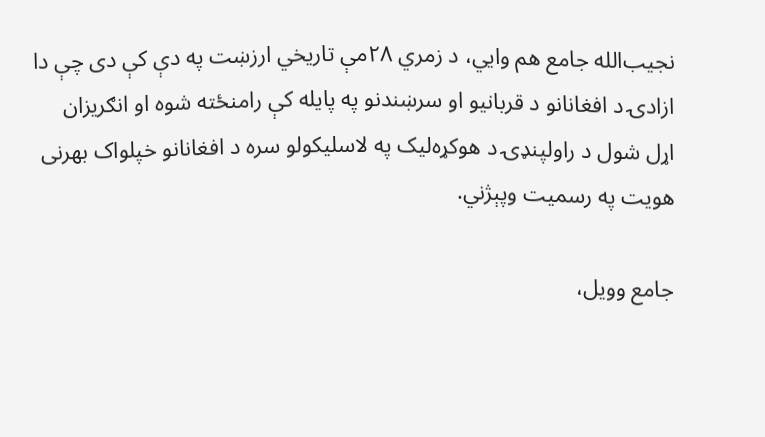نجیب‌الله جامع هم وایي، د زمري ۲۸مې تاریخي ارزښت په دې کې دی چې دا ازادۍ د افغانانو د قربانیو او سرښندنو په پایله کې رامنځته شوه او انګریزان اړل شول د راولپنډۍ د هوکړه‌لیک په لاسلیکولو سره د افغانانو خپلواک بهرنی هویت په رسمیت وپېژني.

جامع وویل،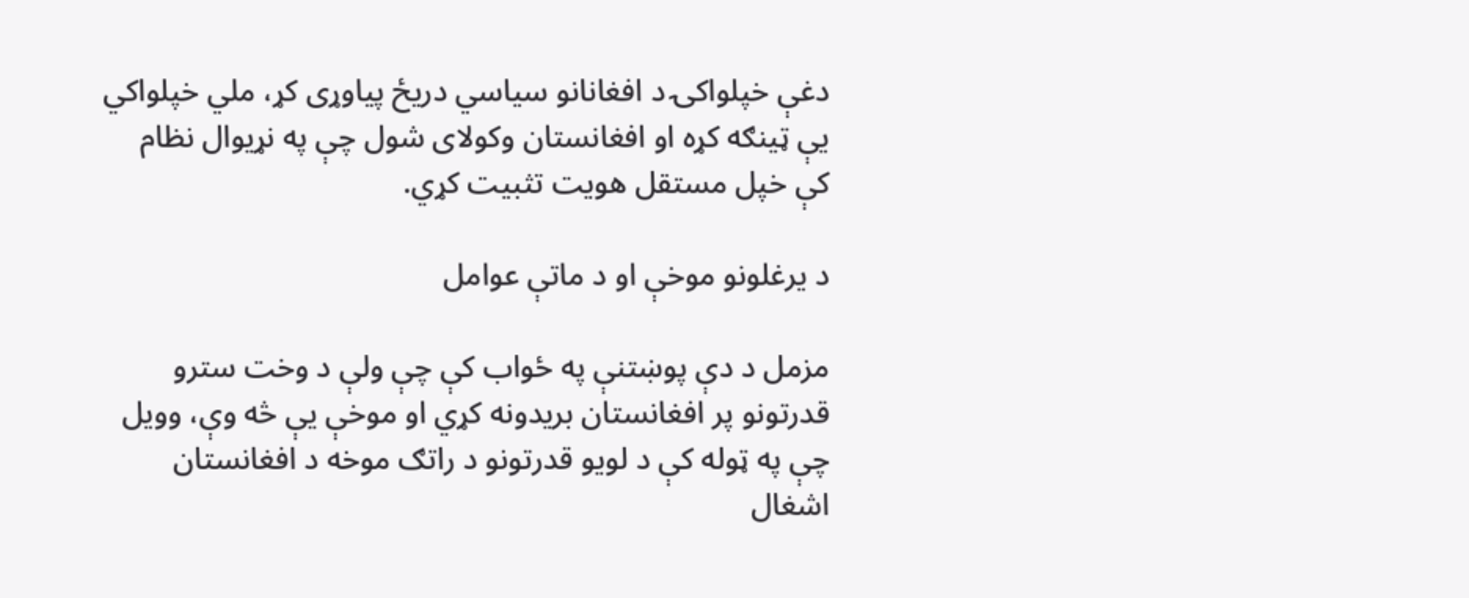دغې خپلواکۍ د افغانانو سیاسي دریځ پیاوړی کړ، ملي خپلواکي یې ټینګه کړه او افغانستان وکولای شول چې په نړیوال نظام کې خپل مستقل هویت تثبیت کړي.

د یرغلونو موخې او د ماتې عوامل

مزمل د دې پوښتنې په ځواب کې چې ولې د وخت سترو قدرتونو پر افغانستان بریدونه کړي او موخې یې څه وې، وویل چې په ټوله کې د لویو قدرتونو د راتګ موخه د افغانستان اشغال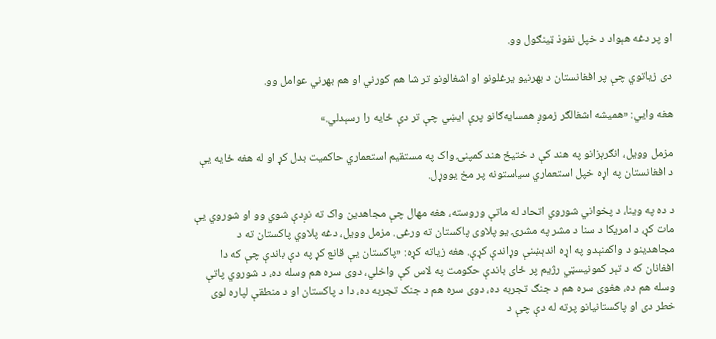او پر دغه هېواد د خپل نفوذ ټینګول وو.

دی زیاتوي چې پر افغانستان د بهرنیو یرغلونو او اشغالونو تر شا هم کورني او هم بهرني عوامل وو.

هغه وایي: «همیشه اشغالګر زموږ همسایه‌ګانو پرې ایښي چې تر دې ځایه را رسېدلي.»

مزمل وویل، انګرېزانو په هند کې د ختیځ هند کمپنۍ واک په مستقیم استعماري حاکمیت بدل کړ او له هغه ځایه یې د افغانستان په اړه خپل استعماري سیاستونه پر مخ یووړل.

د ده په وینا، د پخواني شوروي اتحاد له ماتې وروسته، هغه مهال چې مجاهدین واک ته نږدې شوي وو او شوروي یې مات کړ، د امریکا د سنا د مشر په مشرۍ یو پلاوی پاکستان ته ورغی. مزمل وویل، دغه پلاوي پاکستان ته د مجاهدینو د واکمنېدو په اړه اندېښنې وړاندې کړې. هغه زیاته کړه: «پاکستان یې قانع کړ په دې باندې چې که دا افغانان که د تېر کمونيسټي رژيم پر ځای باندې حکومت په لاس کې واخلي، دوی سره هم وسله ده، د شوروي پاتې وسله هم ده، هغوی سره هم د جنګ تجربه ده، دوی سره هم د‌ جنک تجربه ده، دا د پاکستان او د منطقې لپاره لوی خطر دی او پاکستانيانو پرته له دې چې د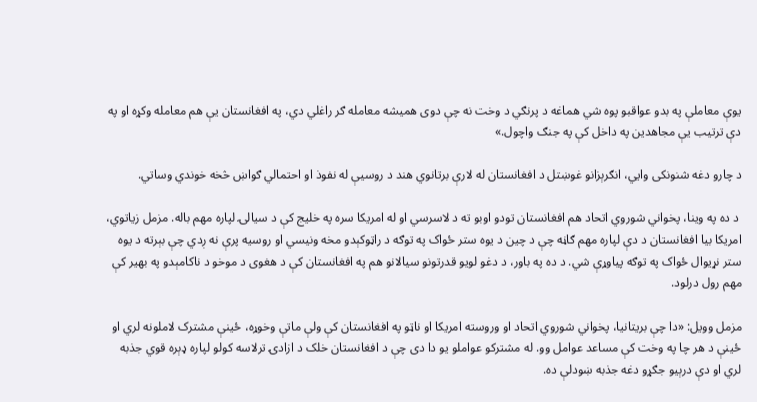يوې معاملې په بدو عواقبو پوه شي هماغه د پرنګي د وخت نه چې دوی همیشه معامله ګر راغلي دي، په افغانستان یې هم معامله وکړه او په دې ترتیب یې مجاهدین په داخل کې په جنګ واچول.»

د چارو دغه شنونکی وایي، انګرېزانو غوښتل د افغانستان له لارې برتانوي هند د روسیې له نفوذ او احتمالي ګواښ څخه خوندي وساتي.

 د ده په وینا، پخواني شوروي اتحاد هم افغانستان تودو اوبو ته د لاسرسي او له امریکا سره په خلیج کې د سیالۍ لپاره مهم باله. مزمل زیاتوي، امریکا بیا افغانستان د دې لپاره مهم ګاڼه چې د چین د یوه ستر ځواک په توګه د راټوکېدو مخه ونیسي او روسیه پرې نه ږدي چې بېرته د یوه ستر نړیوال ځواک په توګه پیاوړې شي. د ده په باور، د دغو لویو قدرتونو سیالانو هم په افغانستان کې د هغوی د موخو د ناکامېدو په بهیر کې مهم رول درلود.

مزمل وویل: «دا چې بریتانیا، پخواني شوروي اتحاد او وروسته امریکا او ناټو په افغانستان کې ولې ماتې وخوړه، ځینې مشترک لاملونه لري او ځینې د هر چا په وخت کې مساعد عوامل وو. له مشترکو عواملو یو دا دی چې د افغانستان خلک د ازادۍ ترلاسه کولو لپاره ډېره قوي جذبه لري او دې درېیو جګړو دغه جذبه ښودلې ده.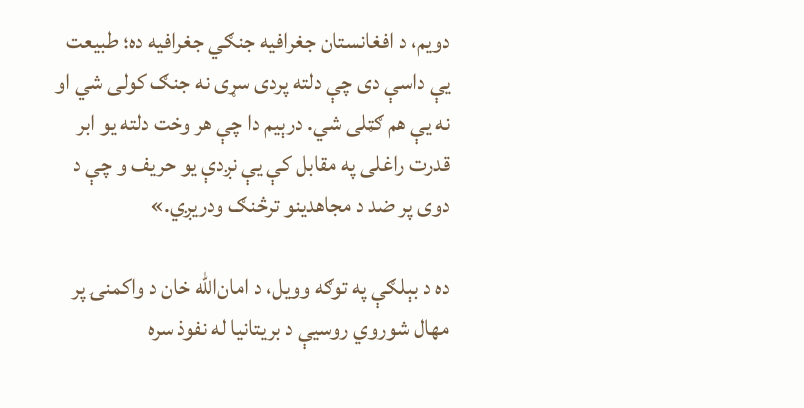دویم، د افغانستان جغرافیه جنګي جغرافیه ده؛ طبیعت یې داسې دی چې دلته پردی سړی نه جنګ کولی شي او نه یې هم ګټلی شي. درېیم دا چې هر وخت دلته یو ابر قدرت راغلی په مقابل کې یې نږدې یو حریف و چې د دوی پر ضد د مجاهدینو ترڅنګ ودریږي.»

ده د بېلګې په توګه وویل، د امان‌الله خان د واکمنۍ پر مهال شوروي روسیې د بریتانیا له نفوذ سره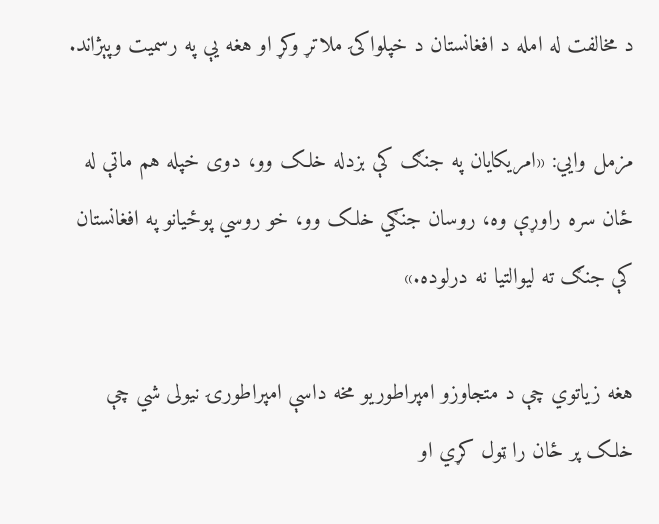د مخالفت له امله د افغانستان د خپلواکۍ ملاتړ وکړ او هغه یې په رسمیت وپېژاند.

مزمل وایي: «امریکایان په جنګ کې بزدله خلک وو، دوی خپله هم ماتې له ځان سره راوړې وه، روسان جنګي خلک وو، خو روسي پوځیانو په افغانستان کې جنګ ته لیوالتیا نه درلوده.»

هغه زیاتوي چې د متجاوزو امپراطوریو مخه داسې امپراطورۍ نیولی شي چې خلک پر ځان را ټول کړي او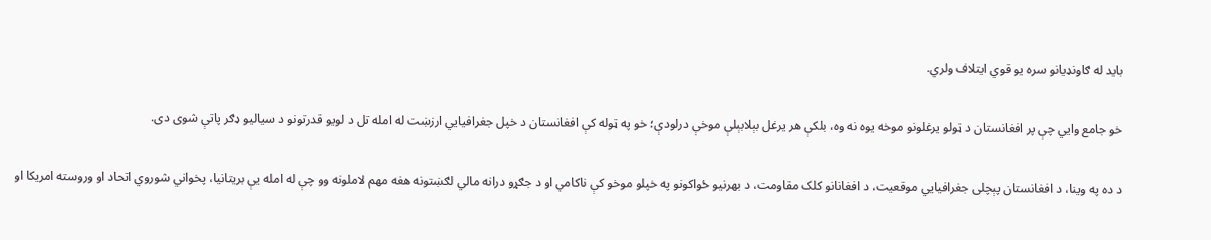باید له ګاونډیانو سره یو قوي ایتلاف ولري.

خو جامع وایي چې پر افغانستان د ټولو یرغلونو موخه یوه نه وه، بلکې هر یرغل بېلابېلې موخې درلودې؛ خو په ټوله کې افغانستان د خپل جغرافیایي ارزښت له امله تل د لویو قدرتونو د سیالیو ډګر پاتې شوی دی.

د ده په وینا، د افغانستان پېچلی جغرافیایي موقعیت، د افغانانو کلک مقاومت، د بهرنیو ځواکونو په خپلو موخو کې ناکامي او د جګړو درانه مالي لګښتونه هغه مهم لاملونه وو چې له امله یې بریتانیا، پخواني شوروي اتحاد او وروسته امریکا او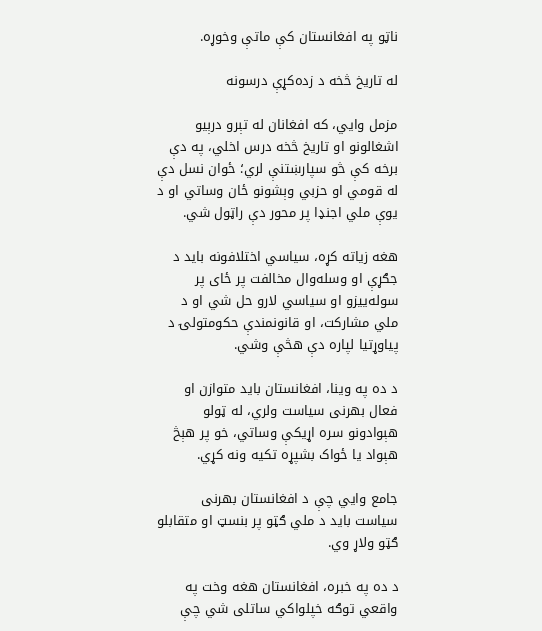ناټو په افغانستان کې ماتې وخوړه.

له تاریخ څخه د زده‌کړې درسونه

مزمل وایي، که افغانان له تېرو درېیو اشغالونو او تاریخ څخه درس اخلي، په دې برخه کې څو سپارښتنې لري؛ ځوان نسل دې له قومي او حزبي وېشونو ځان وساتي او د یوې ملي اجنډا پر محور دې راټول شي.

هغه زیاته کړه، سیاسي اختلافونه باید د جګړې او وسله‌وال مخالفت پر ځای پر سوله‌ییزو او سیاسي لارو حل شي او د ملي مشارکت، او قانونمندې حکومتولۍ د پیاوړتیا لپاره دې هڅې وشي.

د ده په وینا، افغانستان باید متوازن او فعال بهرنی سیاست ولري، له ټولو هېوادونو سره اړیکې وساتي، خو پر هېڅ هېواد یا ځواک بشپړه تکیه ونه کړي.

جامع وایي چې د افغانستان بهرنی سیاست باید د ملي ګټو پر بنسټ او متقابلو ګټو ولاړ وي.

د ده په خبره، افغانستان هغه وخت په واقعي توګه خپلواکي ساتلی شي چې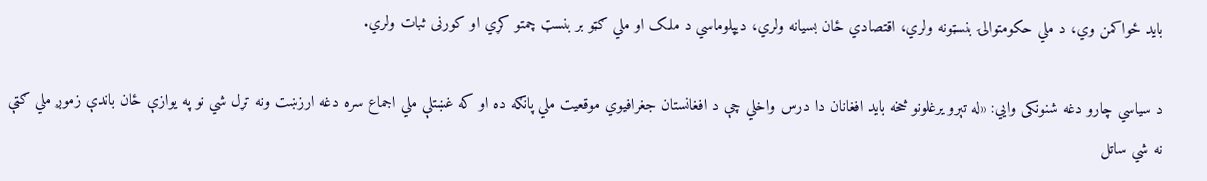باید ځواکمن وي، د ملي حکومتوالۍ بنسټونه ولري، اقتصادي ځان بسیانه ولري، دیپلوماسي د ملک او ملي ګټو بر بنسټ چمتو کړي او کورنی ثبات ولري.

د سیاسي چارو دغه شنونکی وایي: «له تېرو یرغلونو څخه باید افغانان دا درس واخلي چې د افغانستان جغرافیوي موقعیت ملي پانګه ده او که غښتلې ملي اجماع سره دغه ارزښت ونه تړل شي نو په یوازې ځان باندې زموږ ملي ګټې نه شي ساتل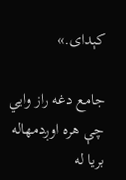کېدای.»

جامع دغه راز وایي چې هره اوږدمهاله بریا له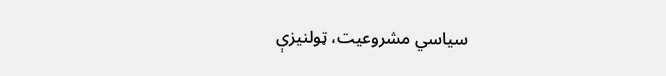سیاسي مشروعیت، ټولنیزې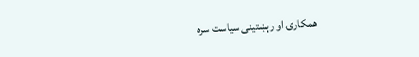همکارۍ او رېښتینی سیاست سره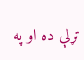تړلې ده او په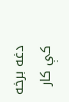دغه برخه کې کار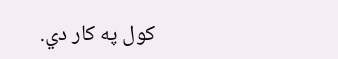کول په کار دي.